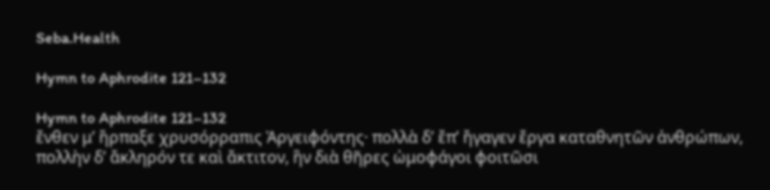Seba.Health

Hymn to Aphrodite 121–132

Hymn to Aphrodite 121–132
ἔνθεν μʼ ἥρπαξε χρυσόρραπις Ἀργειφόντης· πολλὰ δʼ ἔπʼ ἤγαγεν ἔργα καταθνητῶν ἀνθρώπων, πολλὴν δʼ ἄκληρόν τε καὶ ἄκτιτον, ἣν διὰ θῆρες ὠμοφάγοι φοιτῶσι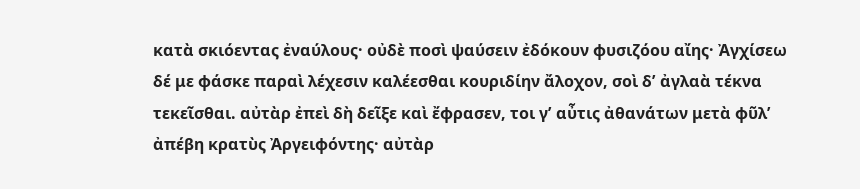κατὰ σκιόεντας ἐναύλους· οὐδὲ ποσὶ ψαύσειν ἐδόκουν φυσιζόου αἴης· Ἀγχίσεω δέ με φάσκε παραὶ λέχεσιν καλέεσθαι κουριδίην ἄλοχον, σοὶ δʼ ἀγλαὰ τέκνα τεκεῖσθαι. αὐτὰρ ἐπεὶ δὴ δεῖξε καὶ ἔφρασεν, τοι γʼ αὖτις ἀθανάτων μετὰ φῦλʼ ἀπέβη κρατὺς Ἀργειφόντης· αὐτὰρ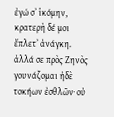ἐγώ σʼ ἱκόμην, κρατερὴ δέ μοι ἔπλετʼ ἀνάγκη. ἀλλά σε πρὸς Ζηνὸς γουνάζομαι ἠδὲ τοκήων ἐσθλῶν· οὐ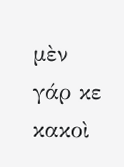μὲν γάρ κε κακοὶ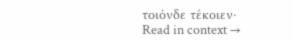τοιόνδε τέκοιεν·
Read in context →